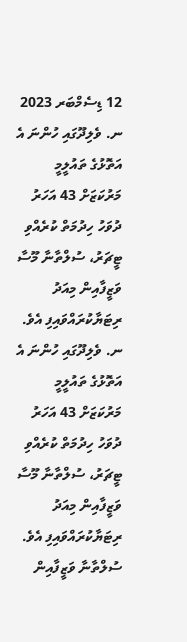12 ޑިސެމްބަރ 2023
ނ. ވެލިދޫގައި ހުންނަ އެ އަތޮޅުގެ ތައުލީމީ މަރުކަޒަށް 43 އަހަރު ދުވަހު ހިދުމަތް ކުރެއްވި ޓީޗަރު، ސުލްތާނާ މޫސާ ވަޒީފާއިން މިއަދު ރިޓަޔާކުރައްވައިފި އެވެ.
ނ. ވެލިދޫގައި ހުންނަ އެ އަތޮޅުގެ ތައުލީމީ މަރުކަޒަށް 43 އަހަރު ދުވަހު ހިދުމަތް ކުރެއްވި ޓީޗަރު، ސުލްތާނާ މޫސާ ވަޒީފާއިން މިއަދު ރިޓަޔާކުރައްވައިފި އެވެ.
ސުލްތާނާ ވަޒީފާއިން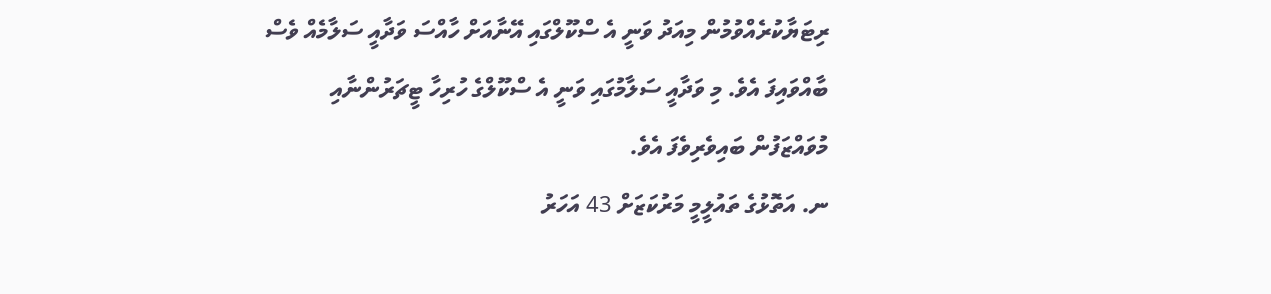ރިޓަޔާކުރެއްވުމުން މިއަދު ވަނީ އެ ސްކޫލްގައި އޭނާއަށް ހާއްސަ ވަދާއީ ސަލާމެއް ވެސް ބާއްވައިފަ އެވެ. މި ވަދާއީ ސަލާމުގައި ވަނީ އެ ސްކޫލްގެ ހުރިހާ ޓީޗަރުންނާއި މުވައްޒަފުން ބައިވެރިވެފަ އެވެ.
ނ. އަތޮޅުގެ ތައުލީމީ މަރުކަޒަށް 43 އަހަރު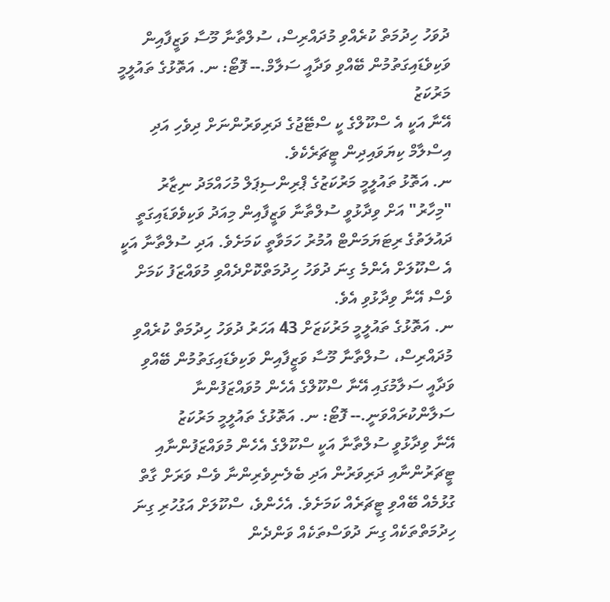ދުވަހު ހިދުމަތް ކުރެއްވި މުދައްރިސް، ސުލްތާނާ މޫސާ ވަޒީފާއިން ވަކިވެޑައިގަތުމުން ބޭއްވި ވަދާއީ ސަލާމް.-- ފޮޓޯ: ނ. އަތޮޅުގެ ތައުލީމީ މަރުކަޒު
އޭނާ އަކީ އެ ސްކޫލްގެ ކީ ސްޓޭޖުގެ ދަރިވަރުންނަށް ދިވެހި އަދި އިސްލާމް ކިޔަވައިދިން ޓީޗަރެކެވެ.
ނ. އަތޮޅު ތައުލީމީ މަރުކަޒުގެ ޕްރިންސިޕަލް މުހައްމަދު ނިޒާރު "މިހާރު" އަށް ވިދާޅުވީ ސުލްތާނާ ވަޒީފާއިން މިއަދު ވަކިވެވަޑައިގަތީ ދައުލަތުގެ ރިޓަޔަމަންޓް އުމުރު ހަމަވާތީ ކަމަށެވެ. އަދި ސުލްތާނާ އަކީ އެ ސްކޫލަށް އެންމެ ގިނަ ދުވަހު ހިދުމަތްކޮށްދެއްވި މުވައްޒަފު ކަމަށް ވެސް އޭނާ ވިދާޅުވި އެވެ.
ނ. އަތޮޅުގެ ތައުލީމީ މަރުކަޒަށް 43 އަހަރު ދުވަހު ހިދުމަތް ކުރެއްވި މުދައްރިސް، ސުލްތާނާ މޫސާ ވަޒީފާއިން ވަކިވެޑައިގަތުމުން ބޭއްވި ވަދާއީ ސަލާމުގައި އޭނާ ސްކޫލްގެ އެހެން މުވައްޒަފުންނާ ސަލާންކުރައްވަނީ.-- ފޮޓޯ: ނ. އަތޮޅުގެ ތައުލީމީ މަރުކަޒު
އޭނާ ވިދާޅުވީ ސުލްތާނާ އަކީ ސްކޫލްގެ އެހެން މުވައްޒަފުންނާއި ޓީޗަރުންނާއި ދަރިވަރުން އަދި ބެލެނިވެރިންނާ ވެސް ވަރަށް ގާތް ގުޅުމެއް ބޭއްވި ޓީޗަރެއް ކަމަށެވެ. އެހެންވެ، ސްކޫލަށް އަގުހުރި ގިނަ ހިދުމަތްތަކެއް ގިނަ ދުވަސްތަކެއް ވަންދެން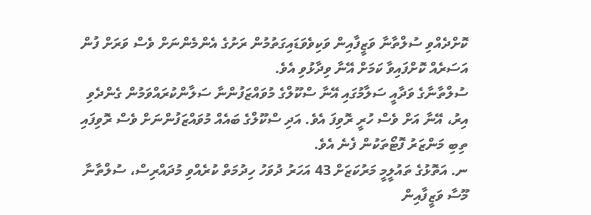ކޮށްދެއްވި ސުލްތާނާ ވަޒީފާއިން ވަކިވެވަޑައިގަތުމުން ރަށުގެ އެންމެންނަށް ވެސް ވަރަށް ފުން އަސަރެއް ކޮށްފައިވާ ކަމަށް އޭނާ ވިދާޅުވި އެވެ.
ސުލްތާނާގެ ވަދާއީ ސަލާމުގައި އޭނާ ސްކޫލްގެ މުވައްޒަފުންނާ ސަލާންކުރައްވަމުން ގެންދެވި އިރު، އޭނާ އަށް ވެސް ހުރީ ރޮވިފަ އެވެ. އަދި ސްކޫލްގެ ބައެއް މުވައްޒަފުންނަށް ވެސް ރޮވިފައި ތިބި މަންޒަރު ފޮޓޯތަކުން ފެނެ އެވެ.
ނ. އަތޮޅުގެ ތައުލީމީ މަރުކަޒަށް 43 އަހަރު ދުވަހު ހިދުމަތް ކުރެއްވި މުދައްރިސް، ސުލްތާނާ މޫސާ ވަޒީފާއިން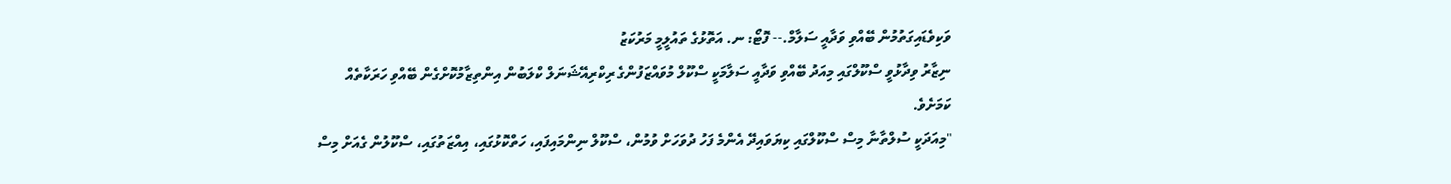ވަކިވެޑައިގަތުމުން ބޭއްވި ވަދާއީ ސަލާމް.-- ފޮޓޯ: ނ. އަތޮޅުގެ ތައުލީމީ މަރުކަޒު
ނިޒާރު ވިދާޅުވީ ސްކޫލްގައި މިއަދު ބޭއްވި ވަދާއީ ސަލާމަކީ ސްކޫލް މުވައްޒަފުންގެ ރިކްރިއޭޝަނަލް ކްލަބުން އިންތިޒާމުކޮށްގެން ބޭއްވި ހަރަކާތެއް ކަމަށެވެ.
"މިއަދަކީ ސުލްތާނާ މިސް ސްކޫލްގައި ކިޔަވައިދޭ އެންމެ ފަހު ދުވަހަށް ވުމުން، ސްކޫލް ނިންމައިފައި، ހަތްކޮޅުގައި، އިއްޒަތުގައި، ސްކޫލުން ގެއަށް މިސް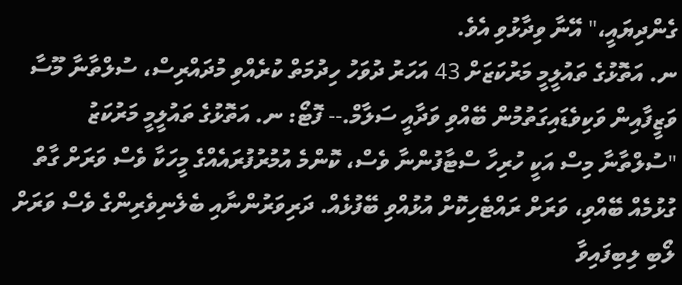ގެންދިޔައީ،" އޭނާ ވިދާޅުވި އެވެ.
ނ. އަތޮޅުގެ ތައުލީމީ މަރުކަޒަށް 43 އަހަރު ދުވަހު ހިދުމަތް ކުރެއްވި މުދައްރިސް، ސުލްތާނާ މޫސާ ވަޒީފާއިން ވަކިވެޑައިގަތުމުން ބޭއްވި ވަދާއީ ސަލާމް.-- ފޮޓޯ: ނ. އަތޮޅުގެ ތައުލީމީ މަރުކަޒު
"ސުލްތާނާ މިސް އަކީ ހުރިހާ ސްޓާފުންނާ ވެސް، ކޮންމެ އުމުރުފުރައެއްގެ މީހަކާ ވެސް ވަރަށް ގާތް ގުޅުމެއް ބޭއްވި، ވަރަށް ރައްޓެހިކޮށް އުޅުއްވި ބޭފުޅެއް. ދަރިވަރުންނާއި ބެލެނިވެރިންގެ ވެސް ވަރަށް ލޯބި ލިބިފައިވާ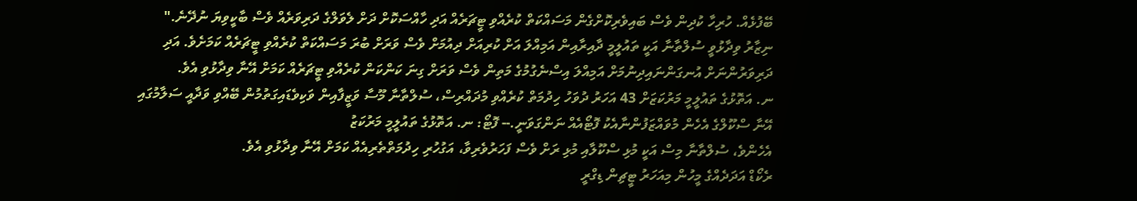ބޭފުޅެއް. ހުރިހާ ކުދިން ވެސް ބައިވެރިކޮށްގެން މަސައްކަތް ކުރެއްވި ޓީޗަރެއް އަދި ހާއްސަކޮށް ދަށް ލެވަލްގެ ދަރިވަރެއް ވެސް ބާކީވިޔަ ނުދޭނެ."
ނިޒާރު ވިދާޅުވީ ސުލްތާނާ އަކީ ތައުލީމީ ދާއިރާއިން އަމިއްލަ އަށް ކުރިއަށް ދިއުމަށް ވެސް ވަރަށް ބުރަ މަސައްކަތް ކުރެއްވި ޓީޗަރެއް ކަމަށެވެ. އަދި ދަރިވަރުންނަށް އުނގަންނައިދިނުމަށް އަމިއްލަ އިސްނެގުމުގެ މަތިން ވެސް ވަރަށް ގިނަ ކަންކަން ކުރެއްވި ޓީޗަރެއް ކަމަށް އޭނާ ވިދާޅުވި އެވެ.
ނ. އަތޮޅުގެ ތައުލީމީ މަރުކަޒަށް 43 އަހަރު ދުވަހު ހިދުމަތް ކުރެއްވި މުދައްރިސް، ސުލްތާނާ މޫސާ ވަޒީފާއިން ވަކިވެޑައިގަތުމުން ބޭއްވި ވަދާއީ ސަލާމުގައި އޭނާ ސްކޫލްގެ އެހެން މުވައްޒަފުންނާއެކު ފޮޓޯއެއް ނަންގަވަނީ.-- ފޮޓޯ: ނ. އަތޮޅުގެ ތައުލީމީ މަރުކަޒު
އެހެންވެ، ސުލްތާނާ މިސް އަކީ މުޅި ސްކޫލާއި މުޅި ރަށް ވެސް ފަހަރުވެރިވާ، އަގުހުރި ހިދުމަތްތެރިއެއް ކަމަށް އޭނާ ވިދާޅުވި އެވެ.
ރެކޯޑް އަދަދެއްގެ މީހުން މިއަހަރު ޓީޗިން ޑިގްރީ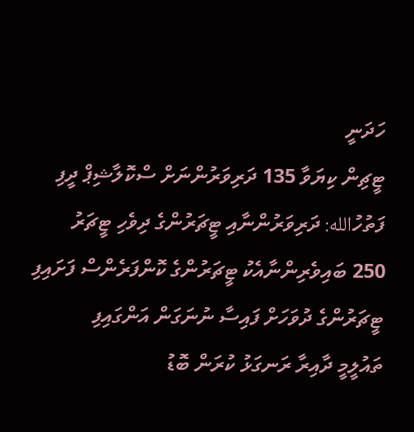ހަދަނީ
ޓީޗިން ކިޔަވާ 135 ދަރިވަރުންނަށް ސްކޮލާޝިޕް ދީފި
ފަތުހުالله: ދަރިވަރުންނާއި ޓީޗަރުންގެ ދިވެހި ޓީޗަރު
250 ބައިވެރިންނާއެކު ޓީޗަރުންގެ ކޮންފަރެންސް ފަށައިފި
ޓީޗަރުންގެ ދުވަހަށް ފައިސާ ނުނަގަން އަންގައިފި
ތައުލީމީ ދާއިރާ ރަނގަޅު ކުރަން ބޮޑު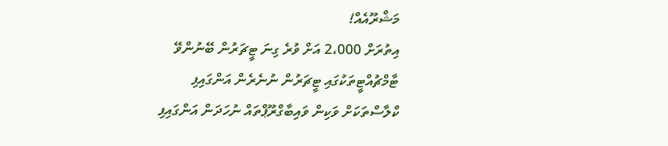މަޝްރޫއެއް!
އިތުރަށް 2،000 އަށް ވުރެ ގިނަ ޓީޗަރުން ބޭނުންވޭ
ޓާމްޗުއްޓީތަކުގައި ޓީޗަރުން ނުނެރެން އަންގައިފި
ކްލާސްތަކަށް ވަކިން ވައިބާގްރޫޕްތައް ނުހަދަން އަންގައިފި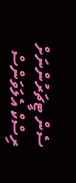ސެން ޓީޗަރުންނަށް ރިސްކް އެލަވަންސް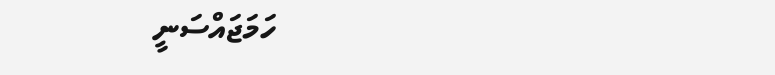ހަމަޖައްސަނީ